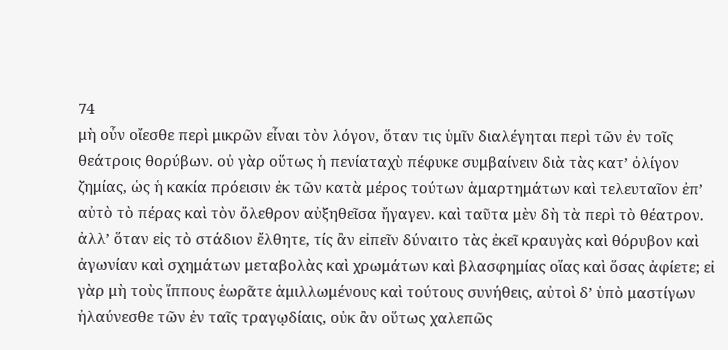74
μὴ οὖν οἴεσθε περὶ μικρῶν εἶναι τὸν λόγον, ὅταν τις ὑμῖν διαλέγηται περὶ τῶν ἐν τοῖς θεάτροις θορύβων. οὐ γὰρ οὕτως ἡ πενίαταχὺ πέφυκε συμβαίνειν διὰ τὰς κατʼ ὀλίγον ζημίας, ὡς ἡ κακία πρόεισιν ἐκ τῶν κατὰ μέρος τούτων ἁμαρτημάτων καὶ τελευταῖον ἐπʼ αὐτὸ τὸ πέρας καὶ τὸν ὄλεθρον αὐξηθεῖσα ἤγαγεν. καὶ ταῦτα μὲν δὴ τὰ περὶ τὸ θέατρον. ἀλλʼ ὅταν εἰς τὸ στάδιον ἔλθητε, τίς ἂν εἰπεῖν δύναιτο τὰς ἐκεῖ κραυγὰς καὶ θόρυβον καὶ ἀγωνίαν καὶ σχημάτων μεταβολὰς καὶ χρωμάτων καὶ βλασφημίας οἵας καὶ ὅσας ἀφίετε; εἰ γὰρ μὴ τοὺς ἵππους ἑωρᾶτε ἁμιλλωμένους καὶ τούτους συνήθεις, αὐτοὶ δʼ ὑπὸ μαστίγων ἠλαύνεσθε τῶν ἐν ταῖς τραγῳδίαις, οὐκ ἂν οὕτως χαλεπῶς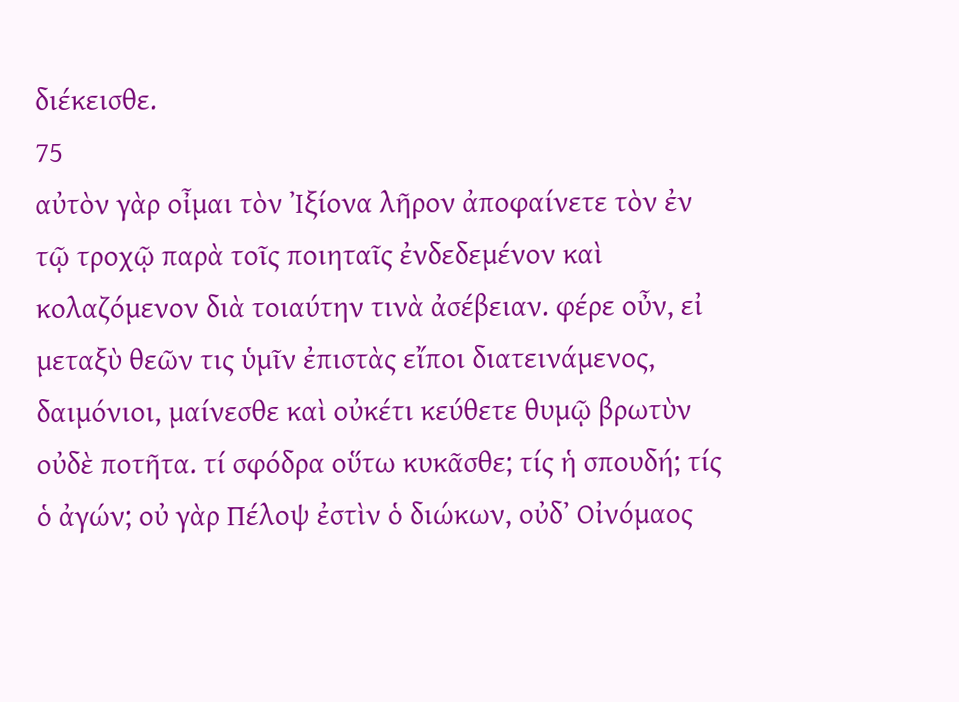διέκεισθε.
75
αὐτὸν γὰρ οἶμαι τὸν Ἰξίονα λῆρον ἀποφαίνετε τὸν ἐν τῷ τροχῷ παρὰ τοῖς ποιηταῖς ἐνδεδεμένον καὶ κολαζόμενον διὰ τοιαύτην τινὰ ἀσέβειαν. φέρε οὖν, εἰ μεταξὺ θεῶν τις ὑμῖν ἐπιστὰς εἴποι διατεινάμενος, δαιμόνιοι, μαίνεσθε καὶ οὐκέτι κεύθετε θυμῷ βρωτὺν οὐδὲ ποτῆτα. τί σφόδρα οὕτω κυκᾶσθε; τίς ἡ σπουδή; τίς ὁ ἀγών; οὐ γὰρ Πέλοψ ἐστὶν ὁ διώκων, οὐδʼ Οἰνόμαος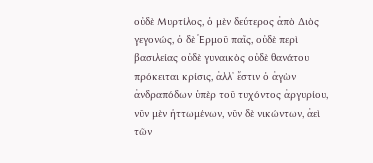οὐδὲ Μυρτίλος, ὁ μὲν δεύτερος ἀπὸ Διὸς γεγονώς, ὁ δὲ Ἑρμοῦ παῖς, οὐδὲ περὶ βασιλείας οὐδὲ γυναικὸς οὐδὲ θανάτου πρόκειται κρίσις, ἀλλʼ ἔστιν ὁ ἀγὼν ἀνδραπόδων ὑπὲρ τοῦ τυχόντος ἀργυρίου, νῦν μὲν ἡττωμένων, νῦν δὲ νικώντων, ἀεὶ τῶν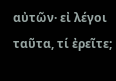αὐτῶν· εἰ λέγοι ταῦτα, τί ἐρεῖτε;